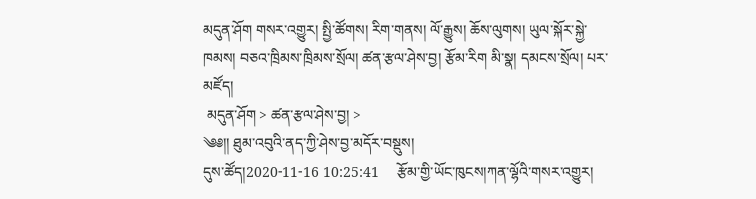མདུན་ཤོག གསར་འགྱུར། སྤྱི་ཚོགས། རིག་གནས། ལོ་རྒྱུས། ཆོས་ལུགས། ཡུལ་སྐོར་སྐྱེ་ཁམས། བཅའ་ཁྲིམས་ཁྲིམས་སྲོལ། ཚན་རྩལ་ཤེས་བྱ། རྩོམ་རིག མི་སྣ། དམངས་སྲོལ། པར་མཛོད།
 མདུན་ཤོག > ཚན་རྩལ་ཤེས་བྱ། >
༄༅།། ཐུམ་འབུའི་ནད་ཀྱི་ཤེས་བྱ་མདོར་བསྡུས།
དུས་ཚོད།2020-11-16 10:25:41     རྩོམ་གྱི་ཡོང་ཁུངས།ཀན་ལྷོའི་གསར་འགྱུར།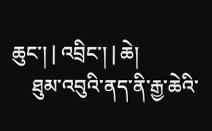ཆུང་། | འབྲིང་། | ཆེ།
    ཐུམ་འབུའི་ནད་ནི་རྒྱ་ཆེའི་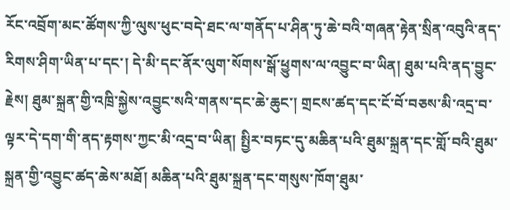རོང་འབྲོག་མང་ཚོགས་ཀྱི་ལུས་ཕུང་བདེ་ཐང་ལ་གནོད་པ་ཤིན་ཏུ་ཆེ་བའི་གཞན་རྟེན་སྲིན་འབུའི་ནད་རིགས་ཤིག་ཡིན་པ་དང་། དེ་མི་དང་ནོར་ལུག་སོགས་སྒོ་ཕྱུགས་ལ་འབྱུང་བ་ཡིན། ཐུམ་པའི་ནད་བྱུང་རྗེས། ཐུམ་སྐྲན་གྱི་འཁྲི་སྐྱེས་འབྱུང་སའི་གནས་དང་ཆེ་ཆུང་། གྲངས་ཚད་དང་ངོ་བོ་བཅས་མི་འདྲ་བ་ལྟར་དེ་དག་གི་ནད་རྟགས་ཀྱང་མི་འདྲ་བ་ཡིན། སྤྱིར་བཏང་དུ་མཆིན་པའི་ཐུམ་སྐྲན་དང་གློ་བའི་ཐུམ་སྐྲན་གྱི་འབྱུང་ཚད་ཆེས་མཐོ། མཆིན་པའི་ཐུམ་སྐྲན་དང་གསུས་ཁོག་ཐུམ་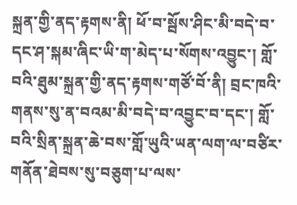སྐྲན་གྱི་ནད་རྟགས་ནི། ཕོ་བ་སྦོས་ཤིང་མི་བདེ་བ་དང་ཤ་སྐམ་ཞིང་ཡི་ག་མེད་པ་སོགས་འབྱུང་། གློ་བའི་ཐུམ་སྐྲན་གྱི་ནད་རྟགས་གཙོ་བོ་ནི། བྲང་ཁའི་གནས་སུ་ན་བའམ་མི་བདེ་བ་འབྱུང་བ་དང་། གློ་བའི་སྲིན་སྐྲན་ཆེ་བས་གློ་ཡུའི་ཡན་ལག་ལ་བཙིར་གནོན་ཐེབས་སུ་བཅུག་པ་ལས་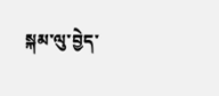སྐམ་ལུ་བྱེད་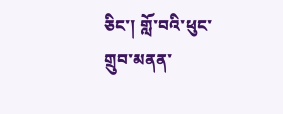ཅིང་། གློ་བའི་ཕུང་གྲུབ་མནན་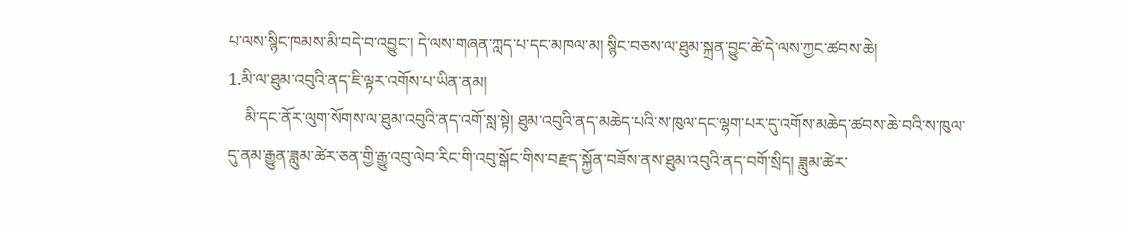པ་ལས་སྙིང་ཁམས་མི་བདེ་བ་འབྱུང་། དེ་ལས་གཞན་ཀླད་པ་དང་མཁལ་མ། སྙིང་བཅས་ལ་ཐུམ་སྐྲན་བྱུང་ཚེ་དེ་ལས་ཀྱང་ཚབས་ཆེ།
1.མི་ལ་ཐུམ་འབུའི་ནད་ཇི་ལྟར་འགོས་པ་ཡིན་ནམ།
    མི་དང་ནོར་ལུག་སོགས་ལ་ཐུམ་འབུའི་ནད་འགོ་སླ་སྟེ། ཐུམ་འབུའི་ནད་མཆེད་པའི་ས་ཁུལ་དང་ལྷག་པར་དུ་འགོས་མཆེད་ཚབས་ཆེ་བའི་ས་ཁུལ་དུ་ནམ་རྒྱུན་ཟླུམ་ཚེར་ཅན་གྱི་རྒྱུ་འབུ་ལེབ་རིང་གི་འབུ་སྒོང་གིས་བརྫད་སྐྱོན་བཟོས་ནས་ཐུམ་འབུའི་ནད་བགོ་སྲིད། ཟླུམ་ཚེར་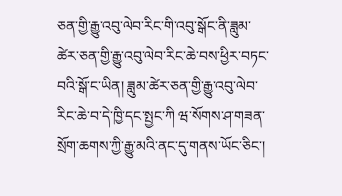ཅན་གྱི་རྒྱུ་འབུ་ལེབ་རིང་གི་འབུ་སྒོང་ནི་ཟླུམ་ཚེར་ཅན་གྱི་རྒྱུ་འབུ་ལེབ་རིང་ཆེ་བས་ཕྱིར་བཏང་བའི་སྒོ་ང་ཡིན། ཟླུམ་ཚེར་ཅན་གྱི་རྒྱུ་འབུ་ལེབ་རིང་ཆེ་བ་དེ་ཁྱི་དང་སྤྱང་ཀི ཝ་སོགས་ཤ་གཟན་སྲོག་ཆགས་ཀྱི་རྒྱུ་མའི་ནང་དུ་གནས་ཡོང་ཅིང་།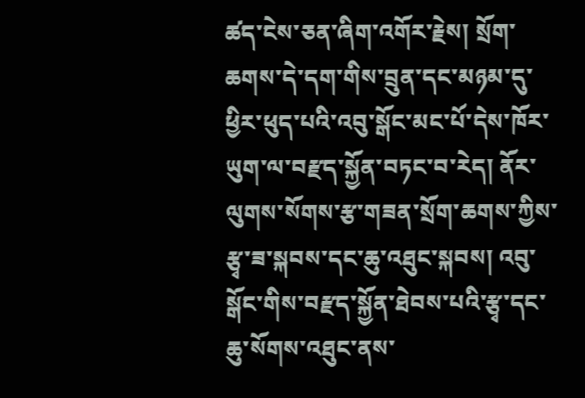ཚད་ངེས་ཅན་ཞིག་འགོར་རྗེས། སྲོག་ཆགས་དེ་དག་གིས་བྲུན་དང་མཉམ་དུ་ཕྱིར་ཕུད་པའི་འབུ་སྒོང་མང་པོ་དེས་ཁོར་ཡུག་ལ་བརྫད་སྐྱོན་བཏང་བ་རེད། ནོར་ལུགས་སོགས་རྩ་གཟན་སྲོག་ཆགས་ཀྱིས་རྩྭ་ཟ་སྐབས་དང་ཆུ་འཐུང་སྐབས། འབུ་སྒོང་གིས་བརྫད་སྐྱོན་ཐེབས་པའི་རྩྭ་དང་ཆུ་སོགས་འཐུང་ནས་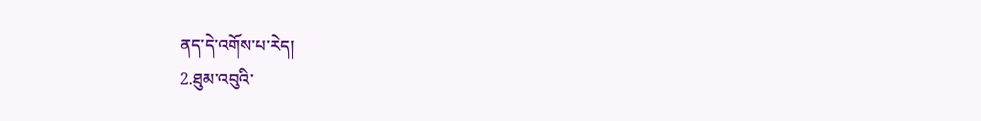ནད་དེ་འགོས་པ་རེད།
2.ཐུམ་འབུའི་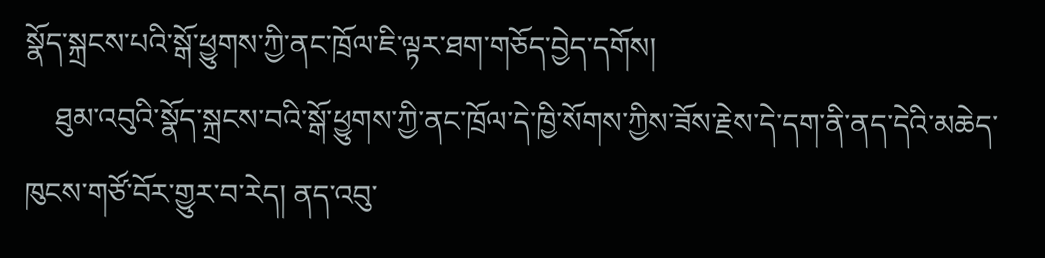སྣོད་སྐྲངས་པའི་སྒོ་ཕྱུགས་ཀྱི་ནང་ཁྲོལ་ཇི་ལྟར་ཐག་གཅོད་བྱེད་དགོས།
    ཐུམ་འབུའི་སྣོད་སྐྲངས་བའི་སྒོ་ཕྱུགས་ཀྱི་ནང་ཁྲོལ་དེ་ཁྱི་སོགས་ཀྱིས་ཟོས་རྗེས་དེ་དག་ནི་ནད་དེའི་མཆེད་ཁུངས་གཙོ་བོར་གྱུར་བ་རེད། ནད་འབུ་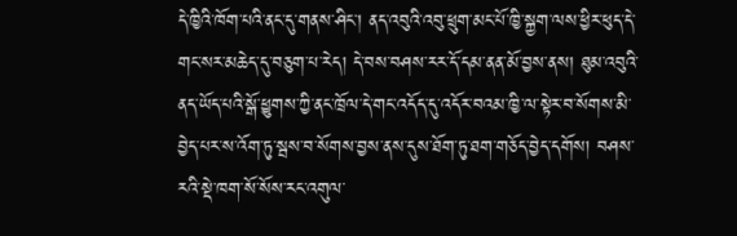དེ་ཁྱིའི་ཁོག་པའི་ནང་དུ་གནས་ཤིང་། ནད་འབུའི་འབུ་ཕྲུག་མང་པོ་ཁྱི་སྐྱག་ལས་ཕྱིར་ཕུད་དེ་གང་སར་མཆེད་དུ་བཅུག་པ་རེད། དེ་བས་བཤས་རར་དོ་དམ་ནན་མོ་བྱས་ནས། ཐུམ་འབུའི་ནད་ཡོད་པའི་སྒོ་ཕྱུགས་ཀྱི་ནང་ཁྲོལ་དེ་གང་འདོད་དུ་འདོར་བའམ་ཁྱི་ལ་སྟེར་བ་སོགས་མི་བྱེད་པར་ས་འོག་ཏུ་སྦས་བ་སོགས་བྱས་ནས་དུས་ཐོག་ཏུ་ཐག་གཅོད་བྱེད་དགོས། བཤས་རའི་སྡེ་ཁག་སོ་སོས་རང་འགུལ་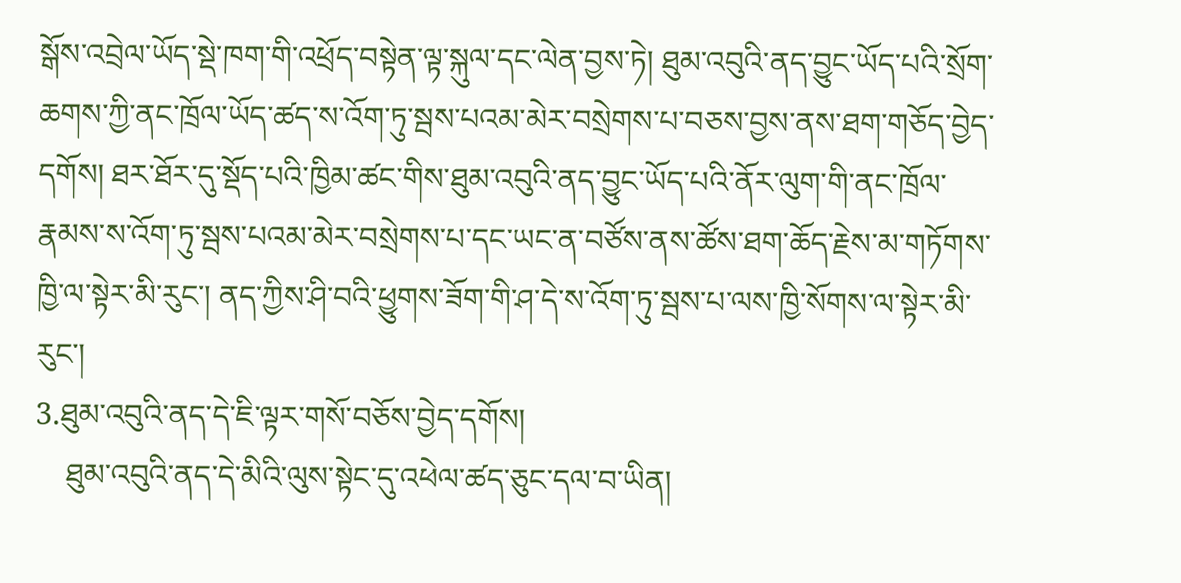སྒོས་འབྲེལ་ཡོད་སྡེ་ཁག་གི་འཕྲོད་བསྟེན་ལྟ་སྐུལ་དང་ལེན་བྱས་ཏེ། ཐུམ་འབུའི་ནད་བྱུང་ཡོད་པའི་སྲོག་ཆགས་ཀྱི་ནང་ཁྲོལ་ཡོད་ཚད་ས་འོག་ཏུ་སྦས་པའམ་མེར་བསྲེགས་པ་བཅས་བྱས་ནས་ཐག་གཅོད་བྱེད་དགོས། ཐར་ཐོར་དུ་སྡོད་པའི་ཁྱིམ་ཚང་གིས་ཐུམ་འབུའི་ནད་བྱུང་ཡོད་པའི་ནོར་ལུག་གི་ནང་ཁྲོལ་རྣམས་ས་འོག་ཏུ་སྦས་པའམ་མེར་བསྲེགས་པ་དང་ཡང་ན་བཙོས་ནས་ཚོས་ཐག་ཆོད་རྗེས་མ་གཏོགས་ཁྱི་ལ་སྟེར་མི་རུང་། ནད་ཀྱིས་ཤི་བའི་ཕྱུགས་ཟོག་གི་ཤ་དེ་ས་འོག་ཏུ་སྦས་པ་ལས་ཁྱི་སོགས་ལ་སྟེར་མི་རུང་།
3.ཐུམ་འབུའི་ནད་དེ་ཇི་ལྟར་གསོ་བཅོས་བྱེད་དགོས།
    ཐུམ་འབུའི་ནད་དེ་མིའི་ལུས་སྟེང་དུ་འཕེལ་ཚད་ཅུང་དལ་བ་ཡིན།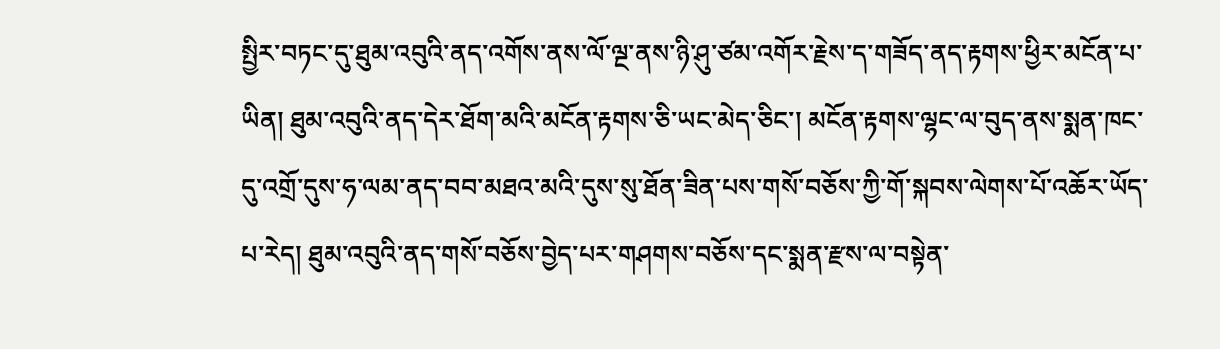སྤྱིར་བཏང་དུ་ཐུམ་འབུའི་ནད་འགོས་ནས་ལོ་ལྔ་ནས་ཉི་ཤུ་ཙམ་འགོར་རྗེས་ད་གཟོད་ནད་རྟགས་ཕྱིར་མངོན་པ་ཡིན། ཐུམ་འབུའི་ནད་དེར་ཐོག་མའི་མངོན་རྟགས་ཅི་ཡང་མེད་ཅིང་། མངོན་རྟགས་ལྷང་ལ་བུད་ནས་སྨན་ཁང་དུ་འགྲོ་དུས་ཧ་ལམ་ནད་བབ་མཐའ་མའི་དུས་སུ་ཐོན་ཟིན་པས་གསོ་བཅོས་ཀྱི་གོ་སྐབས་ལེགས་པོ་འཆོར་ཡོད་པ་རེད། ཐུམ་འབུའི་ནད་གསོ་བཅོས་བྱེད་པར་གཤགས་བཅོས་དང་སྨན་རྫས་ལ་བསྟེན་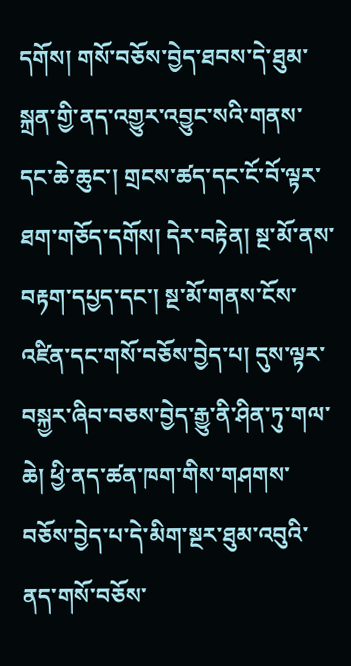དགོས། གསོ་བཅོས་བྱེད་ཐབས་དེ་ཐུམ་སྐྲན་གྱི་ནད་འགྱུར་འབྱུང་སའི་གནས་དང་ཆེ་ཆུང་། གྲངས་ཚད་དང་ངོ་བོ་ལྟར་ཐག་གཅོད་དགོས། དེར་བརྟེན། སྔ་མོ་ནས་བརྟག་དཔྱད་དང་། སྔ་མོ་གནས་ངོས་འཛིན་དང་གསོ་བཅོས་བྱེད་པ། དུས་ལྟར་བསྐྱར་ཞིབ་བཅས་བྱེད་རྒྱུ་ནི་ཤིན་ཏུ་གལ་ཆེ། ཕྱི་ནད་ཚན་ཁག་གིས་གཤགས་བཅོས་བྱེད་པ་དེ་མིག་སྔར་ཐུམ་འབུའི་ནད་གསོ་བཅོས་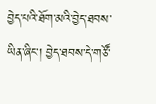བྱེད་པའི་ཐོག་མའི་བྱེད་ཐབས་ཡིན་ཞིང་། བྱེད་ཐབས་དེ་གཙོ་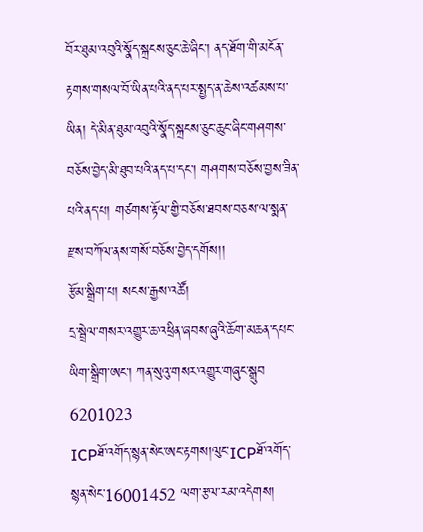བོར་ཐུམ་འབུའི་སྣོད་སྐྲངས་ཅུང་ཆེ་ཞིང་། ནད་ཐོག་གི་མངོན་རྟགས་གསལ་བོ་ཡིན་པའི་ནད་པར་སྤྱད་ན་ཆེས་འཚམས་པ་ཡིན། དེ་མིན་ཐུམ་འབུའི་སྣོད་སྐྲངས་ཅུང་ཆུང་ཞིང་གཤགས་བཅོས་བྱེད་མི་ཐུབ་པའི་ནད་པ་དང་། གཤགས་བཅོས་བྱས་ཟིན་པའི་ནད་པ། གཙགས་རྟོལ་གྱི་བཅོས་ཐབས་བཅས་ལ་སྨན་རྫས་བཀོལ་ནས་གསོ་བཅོས་བྱེད་དགོས།།
རྩོམ་སྒྲིག་པ། སངས་རྒྱས་འཚོ།
དྲ་སྦྲེལ་གསར་འགྱུར་ཆ་འཕྲིན་ཞབས་ཞུའི་ཆོག་མཆན་དཔང་ཡིག་སྒྲིག་ཨང་། ཀན་སུའུ་གསར་འགྱུར་གཞུང་སྒྲུབ 6201023
ICPཐོ་འགོད་སྙན་སེང་ཨང་རྟགས།ལུང་ICPཐོ་འགོད་སྙན་སེང་16001452 ལག་རྩལ་རམ་འདེགས།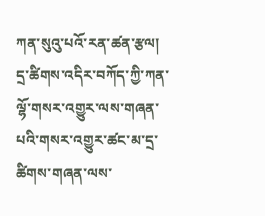ཀན་སུའུ་པའོ་རན་ཚན་རྩལ།
དྲ་ཚིགས་འདིར་བཀོད་ཀྱི་ཀན་ལྷོ་གསར་འགྱུར་ལས་གཞན་པའི་གསར་འགྱུར་ཚང་མ་དྲ་ཚིགས་གཞན་ལས་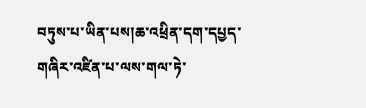བཏུས་པ་ཡིན་པས།ཆ་འཕྲིན་དག་དཔྱད་གཞིར་འཛིན་པ་ལས་གལ་ཏེ་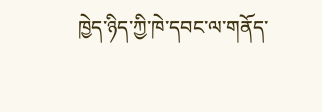ཁྱེད་ཉིད་ཀྱི་ཁེ་དབང་ལ་གནོད་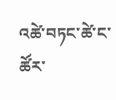འཚེ་བཏང་ཚེ་ང་ཚོར་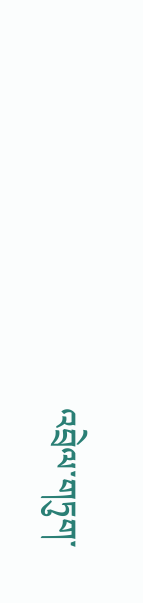འབྲེལ་གཏུག་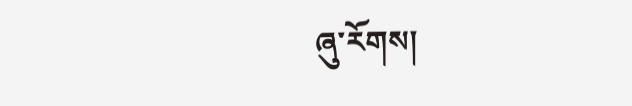ཞུ་རོགས།